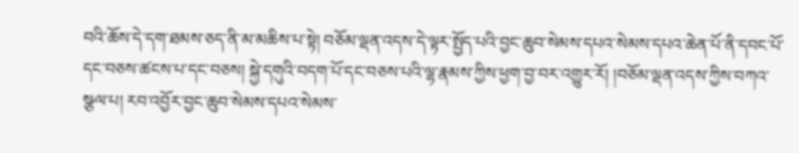བའི་ཆོས་དེ་དག་ཐམས་ཅད་ནི་མ་མཆིས་པ་སྟེ། བཅོམ་ལྡན་འདས་དེ་ལྟར་སྤྱོད་པའི་བྱང་ཆུབ་སེམས་དཔའ་སེམས་དཔའ་ཆེན་པོ་ནི་དབང་པོ་དང་བཅས་ཚངས་པ་དང་བཅས། སྐྱེ་དགུའི་བདག་པོ་དང་བཅས་པའི་ལྷ་རྣམས་ཀྱིས་ཕྱག་བྱ་བར་འགྱུར་རོ། །བཅོམ་ལྡན་འདས་ཀྱིས་བཀའ་སྩལ་པ། རབ་འབྱོར་བྱང་ཆུབ་སེམས་དཔའ་སེམས་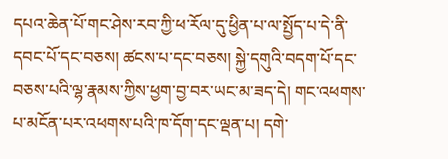དཔའ་ཆེན་པོ་གང་ཤེས་རབ་ཀྱི་ཕ་རོལ་དུ་ཕྱིན་པ་ལ་སྤྱོད་པ་དེ་ནི་དབང་པོ་དང་བཅས། ཚངས་པ་དང་བཅས། སྐྱེ་དགུའི་བདག་པོ་དང་བཅས་པའི་ལྷ་རྣམས་ཀྱིས་ཕྱག་བྱ་བར་ཡང་མ་ཟད་དེ། གང་འཕགས་པ་མངོན་པར་འཕགས་པའི་ཁ་དོག་དང་ལྡན་པ། དགེ་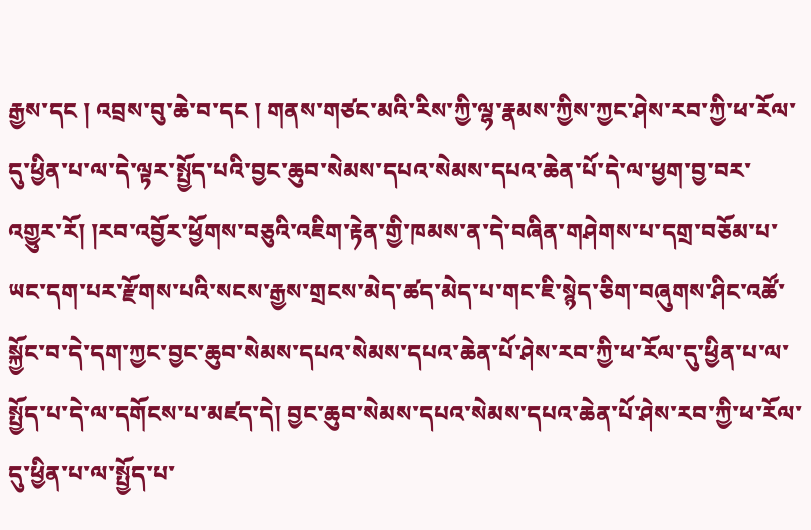རྒྱས་དང ། འབྲས་བུ་ཆེ་བ་དང ། གནས་གཙང་མའི་རིས་ཀྱི་ལྷ་རྣམས་ཀྱིས་ཀྱང་ཤེས་རབ་ཀྱི་ཕ་རོལ་དུ་ཕྱིན་པ་ལ་དེ་ལྟར་སྤྱོད་པའི་བྱང་ཆུབ་སེམས་དཔའ་སེམས་དཔའ་ཆེན་པོ་དེ་ལ་ཕྱག་བྱ་བར་འགྱུར་རོ། །རབ་འབྱོར་ཕྱོགས་བཅུའི་འཇིག་རྟེན་གྱི་ཁམས་ན་དེ་བཞིན་གཤེགས་པ་དགྲ་བཅོམ་པ་ཡང་དག་པར་རྫོགས་པའི་སངས་རྒྱས་གྲངས་མེད་ཚད་མེད་པ་གང་ཇི་སྙེད་ཅིག་བཞུགས་ཤིང་འཚོ་སྐྱོང་བ་དེ་དག་ཀྱང་བྱང་ཆུབ་སེམས་དཔའ་སེམས་དཔའ་ཆེན་པོ་ཤེས་རབ་ཀྱི་ཕ་རོལ་དུ་ཕྱིན་པ་ལ་སྤྱོད་པ་དེ་ལ་དགོངས་པ་མཛད་དེ། བྱང་ཆུབ་སེམས་དཔའ་སེམས་དཔའ་ཆེན་པོ་ཤེས་རབ་ཀྱི་ཕ་རོལ་དུ་ཕྱིན་པ་ལ་སྤྱོད་པ་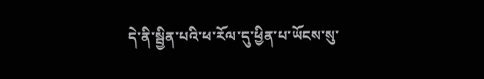དེ་ནི་སྦྱིན་པའི་ཕ་རོལ་དུ་ཕྱིན་པ་ཡོངས་སུ་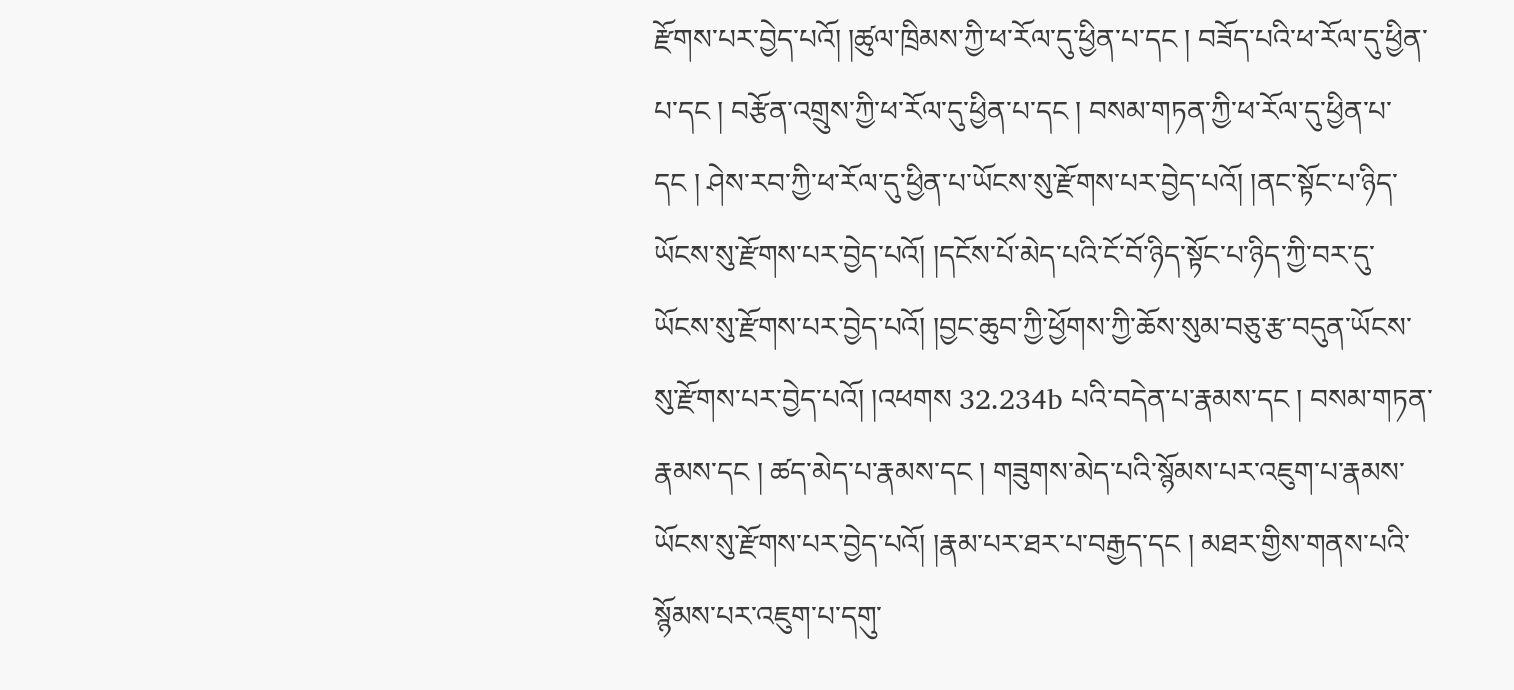རྫོགས་པར་བྱེད་པའོ། །ཚུལ་ཁྲིམས་ཀྱི་ཕ་རོལ་དུ་ཕྱིན་པ་དང ། བཟོད་པའི་ཕ་རོལ་དུ་ཕྱིན་པ་དང ། བརྩོན་འགྲུས་ཀྱི་ཕ་རོལ་དུ་ཕྱིན་པ་དང ། བསམ་གཏན་ཀྱི་ཕ་རོལ་དུ་ཕྱིན་པ་དང ། ཤེས་རབ་ཀྱི་ཕ་རོལ་དུ་ཕྱིན་པ་ཡོངས་སུ་རྫོགས་པར་བྱེད་པའོ། །ནང་སྟོང་པ་ཉིད་ཡོངས་སུ་རྫོགས་པར་བྱེད་པའོ། །དངོས་པོ་མེད་པའི་ངོ་བོ་ཉིད་སྟོང་པ་ཉིད་ཀྱི་བར་དུ་ཡོངས་སུ་རྫོགས་པར་བྱེད་པའོ། །བྱང་ཆུབ་ཀྱི་ཕྱོགས་ཀྱི་ཆོས་སུམ་བཅུ་རྩ་བདུན་ཡོངས་སུ་རྫོགས་པར་བྱེད་པའོ། །འཕགས 32.234b པའི་བདེན་པ་རྣམས་དང ། བསམ་གཏན་རྣམས་དང ། ཚད་མེད་པ་རྣམས་དང ། གཟུགས་མེད་པའི་སྙོམས་པར་འཇུག་པ་རྣམས་ཡོངས་སུ་རྫོགས་པར་བྱེད་པའོ། །རྣམ་པར་ཐར་པ་བརྒྱད་དང ། མཐར་གྱིས་གནས་པའི་སྙོམས་པར་འཇུག་པ་དགུ་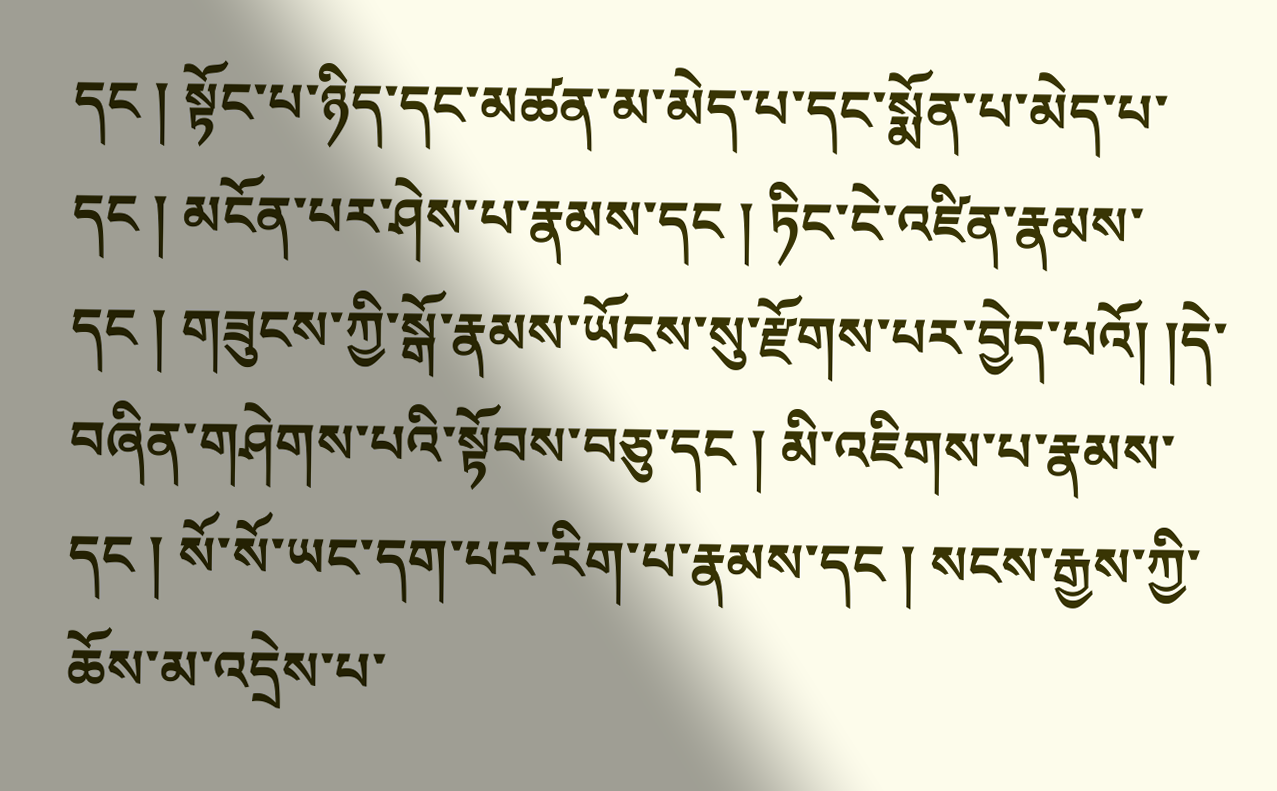དང ། སྟོང་པ་ཉིད་དང་མཚན་མ་མེད་པ་དང་སྨོན་པ་མེད་པ་དང ། མངོན་པར་ཤེས་པ་རྣམས་དང ། ཏིང་ངེ་འཛིན་རྣམས་དང ། གཟུངས་ཀྱི་སྒོ་རྣམས་ཡོངས་སུ་རྫོགས་པར་བྱེད་པའོ། །དེ་བཞིན་གཤེགས་པའི་སྟོབས་བཅུ་དང ། མི་འཇིགས་པ་རྣམས་དང ། སོ་སོ་ཡང་དག་པར་རིག་པ་རྣམས་དང ། སངས་རྒྱས་ཀྱི་ཆོས་མ་འདྲེས་པ་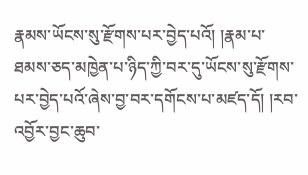རྣམས་ཡོངས་སུ་རྫོགས་པར་བྱེད་པའོ། །རྣམ་པ་ཐམས་ཅད་མཁྱེན་པ་ཉིད་ཀྱི་བར་དུ་ཡོངས་སུ་རྫོགས་པར་བྱེད་པའོ་ཞེས་བྱ་བར་དགོངས་པ་མཛད་དོ། །རབ་འབྱོར་བྱང་ཆུབ་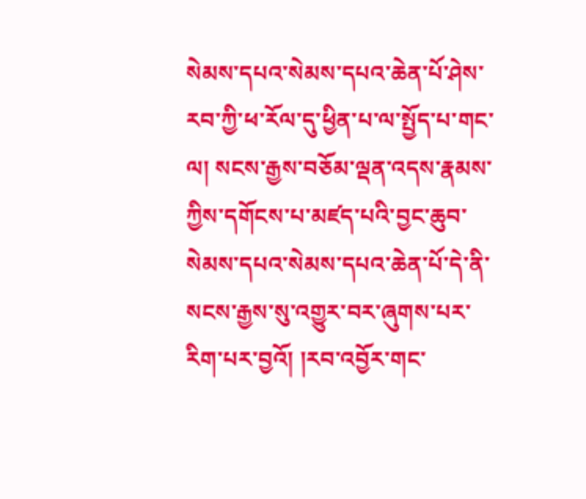སེམས་དཔའ་སེམས་དཔའ་ཆེན་པོ་ཤེས་རབ་ཀྱི་ཕ་རོལ་དུ་ཕྱིན་པ་ལ་སྤྱོད་པ་གང་ལ། སངས་རྒྱས་བཅོམ་ལྡན་འདས་རྣམས་ཀྱིས་དགོངས་པ་མཛད་པའི་བྱང་ཆུབ་སེམས་དཔའ་སེམས་དཔའ་ཆེན་པོ་དེ་ནི་སངས་རྒྱས་སུ་འགྱུར་བར་ཞུགས་པར་རིག་པར་བྱའོ། །རབ་འབྱོར་གང་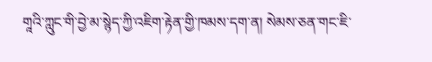གཱའི་ཀླུང་གི་བྱེ་མ་སྙེད་ཀྱི་འཇིག་རྟེན་གྱི་ཁམས་དག་ན། སེམས་ཅན་གང་ཇི་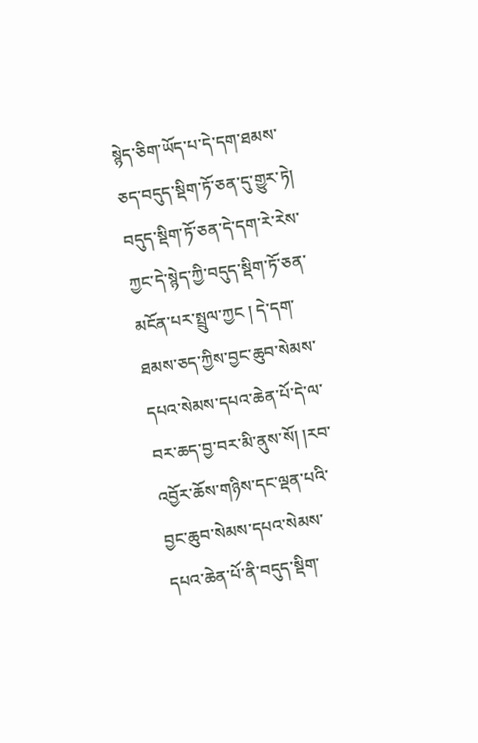སྙེད་ཅིག་ཡོད་པ་དེ་དག་ཐམས་ཅད་བདུད་སྡིག་ཏོ་ཅན་དུ་གྱུར་ཏེ། བདུད་སྡིག་ཏོ་ཅན་དེ་དག་རེ་རེས་ཀྱང་དེ་སྙེད་ཀྱི་བདུད་སྡིག་ཏོ་ཅན་མངོན་པར་སྤྲུལ་ཀྱང ། དེ་དག་ཐམས་ཅད་ཀྱིས་བྱང་ཆུབ་སེམས་དཔའ་སེམས་དཔའ་ཆེན་པོ་དེ་ལ་བར་ཆད་བྱ་བར་མི་ནུས་སོ། །རབ་འབྱོར་ཆོས་གཉིས་དང་ལྡན་པའི་བྱང་ཆུབ་སེམས་དཔའ་སེམས་དཔའ་ཆེན་པོ་ནི་བདུད་སྡིག་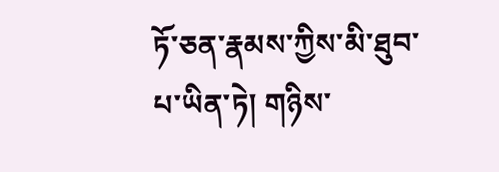ཏོ་ཅན་རྣམས་ཀྱིས་མི་ཐུབ་པ་ཡིན་ཏེ། གཉིས་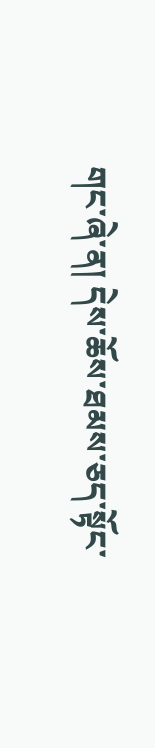གང་ཞེ་ན། དེས་ཆོས་ཐམས་ཅད་སྟོང་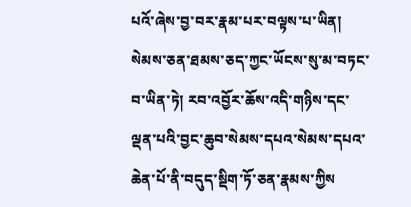པའོ་ཞེས་བྱ་བར་རྣམ་པར་བལྟས་པ་ཡིན། སེམས་ཅན་ཐམས་ཅད་ཀྱང་ཡོངས་སུ་མ་བཏང་བ་ཡིན་ཏེ། རབ་འབྱོར་ཆོས་འདི་གཉིས་དང་ལྡན་པའི་བྱང་ཆུབ་སེམས་དཔའ་སེམས་དཔའ་ཆེན་པོ་ནི་བདུད་སྡིག་ཏོ་ཅན་རྣམས་ཀྱིས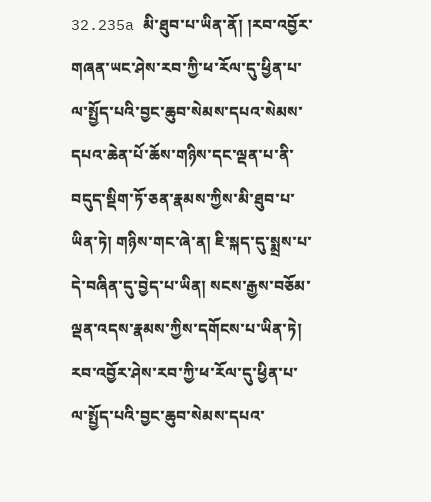32.235a མི་ཐུབ་པ་ཡིན་ནོ། །རབ་འབྱོར་གཞན་ཡང་ཤེས་རབ་ཀྱི་ཕ་རོལ་དུ་ཕྱིན་པ་ལ་སྤྱོད་པའི་བྱང་ཆུབ་སེམས་དཔའ་སེམས་དཔའ་ཆེན་པོ་ཆོས་གཉིས་དང་ལྡན་པ་ནི་བདུད་སྡིག་ཏོ་ཅན་རྣམས་ཀྱིས་མི་ཐུབ་པ་ཡིན་ཏེ། གཉིས་གང་ཞེ་ན། ཇི་སྐད་དུ་སྨྲས་པ་དེ་བཞིན་དུ་བྱེད་པ་ཡིན། སངས་རྒྱས་བཅོམ་ལྡན་འདས་རྣམས་ཀྱིས་དགོངས་པ་ཡིན་ཏེ། རབ་འབྱོར་ཤེས་རབ་ཀྱི་ཕ་རོལ་དུ་ཕྱིན་པ་ལ་སྤྱོད་པའི་བྱང་ཆུབ་སེམས་དཔའ་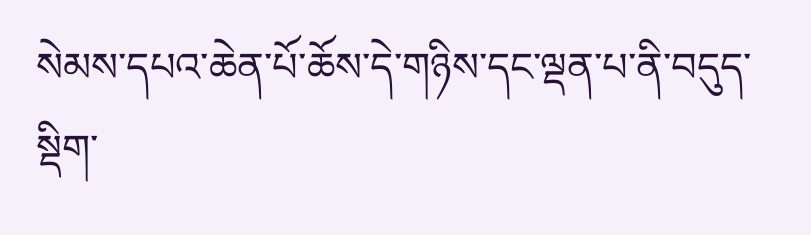སེམས་དཔའ་ཆེན་པོ་ཆོས་དེ་གཉིས་དང་ལྡན་པ་ནི་བདུད་སྡིག་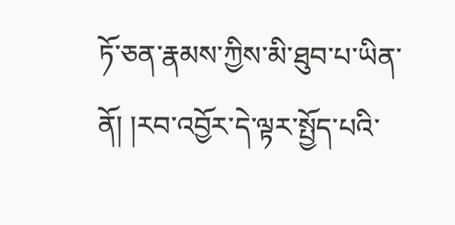ཏོ་ཅན་རྣམས་ཀྱིས་མི་ཐུབ་པ་ཡིན་ནོ། །རབ་འབྱོར་དེ་ལྟར་སྤྱོད་པའི་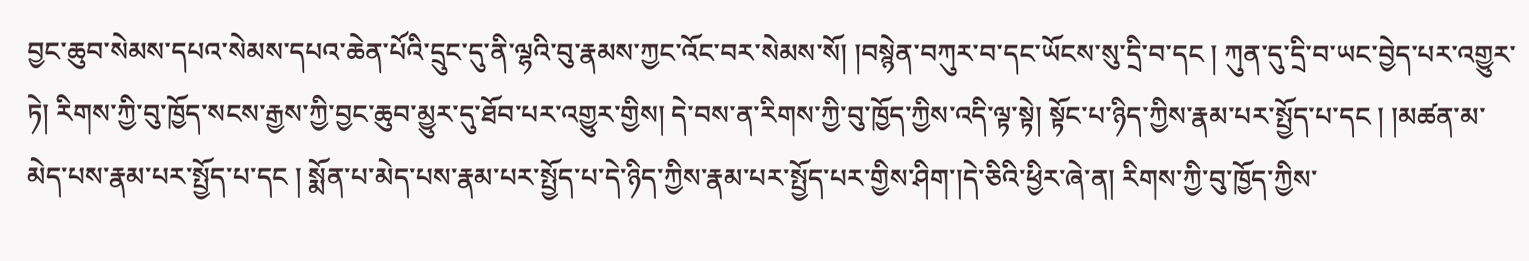བྱང་ཆུབ་སེམས་དཔའ་སེམས་དཔའ་ཆེན་པོའི་དྲུང་དུ་ནི་ལྷའི་བུ་རྣམས་ཀྱང་འོང་བར་སེམས་སོ། །བསྙེན་བཀུར་བ་དང་ཡོངས་སུ་དྲི་བ་དང ། ཀུན་དུ་དྲི་བ་ཡང་བྱེད་པར་འགྱུར་ཏེ། རིགས་ཀྱི་བུ་ཁྱོད་སངས་རྒྱས་ཀྱི་བྱང་ཆུབ་མྱུར་དུ་ཐོབ་པར་འགྱུར་གྱིས། དེ་བས་ན་རིགས་ཀྱི་བུ་ཁྱོད་ཀྱིས་འདི་ལྟ་སྟེ། སྟོང་པ་ཉིད་ཀྱིས་རྣམ་པར་སྤྱོད་པ་དང ། །མཚན་མ་མེད་པས་རྣམ་པར་སྤྱོད་པ་དང ། སྨོན་པ་མེད་པས་རྣམ་པར་སྤྱོད་པ་དེ་ཉིད་ཀྱིས་རྣམ་པར་སྤྱོད་པར་གྱིས་ཤིག་།དེ་ཅིའི་ཕྱིར་ཞེ་ན། རིགས་ཀྱི་བུ་ཁྱོད་ཀྱིས་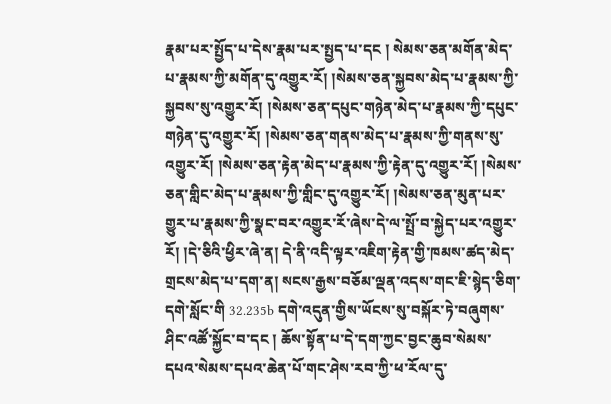རྣམ་པར་སྤྱོད་པ་དེས་རྣམ་པར་སྤྱད་པ་དང ། སེམས་ཅན་མགོན་མེད་པ་རྣམས་ཀྱི་མགོན་དུ་འགྱུར་རོ། །སེམས་ཅན་སྐྱབས་མེད་པ་རྣམས་ཀྱི་སྐྱབས་སུ་འགྱུར་རོ། །སེམས་ཅན་དཔུང་གཉེན་མེད་པ་རྣམས་ཀྱི་དཔུང་གཉེན་དུ་འགྱུར་རོ། །སེམས་ཅན་གནས་མེད་པ་རྣམས་ཀྱི་གནས་སུ་འགྱུར་རོ། །སེམས་ཅན་རྟེན་མེད་པ་རྣམས་ཀྱི་རྟེན་དུ་འགྱུར་རོ། །སེམས་ཅན་གླིང་མེད་པ་རྣམས་ཀྱི་གླིང་དུ་འགྱུར་རོ། །སེམས་ཅན་མུན་པར་གྱུར་པ་རྣམས་ཀྱི་སྣང་བར་འགྱུར་རོ་ཞེས་དེ་ལ་སྤྲོ་བ་སྐྱེད་པར་འགྱུར་རོ། །དེ་ཅིའི་ཕྱིར་ཞེ་ན། དེ་ནི་འདི་ལྟར་འཇིག་རྟེན་གྱི་ཁམས་ཚད་མེད་གྲངས་མེད་པ་དག་ན། སངས་རྒྱས་བཅོམ་ལྡན་འདས་གང་ཇི་སྙེད་ཅིག་དགེ་སློང་གི 32.235b དགེ་འདུན་གྱིས་ཡོངས་སུ་བསྐོར་ཏེ་བཞུགས་ཤིང་འཚོ་སྐྱོང་བ་དང ། ཆོས་སྟོན་པ་དེ་དག་ཀྱང་བྱང་ཆུབ་སེམས་དཔའ་སེམས་དཔའ་ཆེན་པོ་གང་ཤེས་རབ་ཀྱི་ཕ་རོལ་དུ་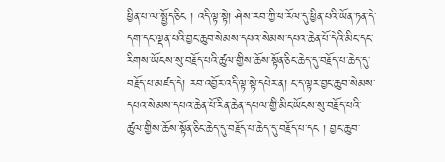ཕྱིན་པ་ལ་སྤྱོད་ཅིང ། འདི་ལྟ་སྟེ། ཤེས་རབ་ཀྱི་ཕ་རོལ་དུ་ཕྱིན་པའི་ཡོན་ཏན་དེ་དག་དང་ལྡན་པའི་བྱང་ཆུབ་སེམས་དཔའ་སེམས་དཔའ་ཆེན་པོ་དེའི་མིང་དང་རིགས་ཡོངས་སུ་བརྗོད་པའི་ཚུལ་གྱིས་ཆོས་སྟོན་ཅིང་ཆེད་དུ་བརྗོད་པ་ཆེད་དུ་བརྗོད་པ་མཛད་དེ། རབ་འབྱོར་འདི་ལྟ་སྟེ་དཔེར་ན། ང་ད་ལྟར་བྱང་ཆུབ་སེམས་དཔའ་སེམས་དཔའ་ཆེན་པོ་རིན་ཆེན་དཔལ་གྱི་མིང་ཡོངས་སུ་བརྗོད་པའི་ཚུལ་གྱིས་ཆོས་སྟོན་ཅིང་ཆེད་དུ་བརྗོད་པ་ཆེད་དུ་བརྗོད་པ་དང ། བྱང་ཆུབ་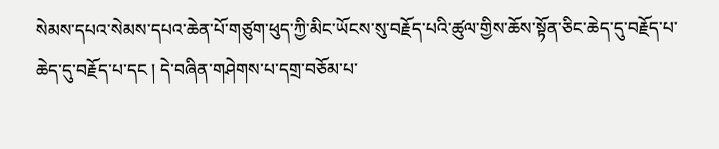སེམས་དཔའ་སེམས་དཔའ་ཆེན་པོ་གཙུག་ཕུད་ཀྱི་མིང་ཡོངས་སུ་བརྗོད་པའི་ཚུལ་གྱིས་ཆོས་སྟོན་ཅིང་ཆེད་དུ་བརྗོད་པ་ཆེད་དུ་བརྗོད་པ་དང ། དེ་བཞིན་གཤེགས་པ་དགྲ་བཅོམ་པ་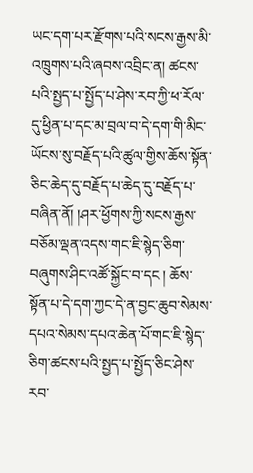ཡང་དག་པར་རྫོགས་པའི་སངས་རྒྱས་མི་འཁྲུགས་པའི་ཞབས་འབྲིང་ན། ཚངས་པའི་སྤྱད་པ་སྤྱོད་པ་ཤེས་རབ་ཀྱི་ཕ་རོལ་དུ་ཕྱིན་པ་དང་མ་བྲལ་བ་དེ་དག་གི་མིང་ཡོངས་སུ་བརྗོད་པའི་ཚུལ་གྱིས་ཆོས་སྟོན་ཅིང་ཆེད་དུ་བརྗོད་པ་ཆེད་དུ་བརྗོད་པ་བཞིན་ནོ། །ཤར་ཕྱོགས་ཀྱི་སངས་རྒྱས་བཅོམ་ལྡན་འདས་གང་ཇི་སྙེད་ཅིག་བཞུགས་ཤིང་འཚོ་སྐྱོང་བ་དང ། ཆོས་སྟོན་པ་དེ་དག་ཀྱང་དེ་ན་བྱང་ཆུབ་སེམས་དཔའ་སེམས་དཔའ་ཆེན་པོ་གང་ཇི་སྙེད་ཅིག་ཚངས་པའི་སྤྱད་པ་སྤྱོད་ཅིང་ཤེས་རབ་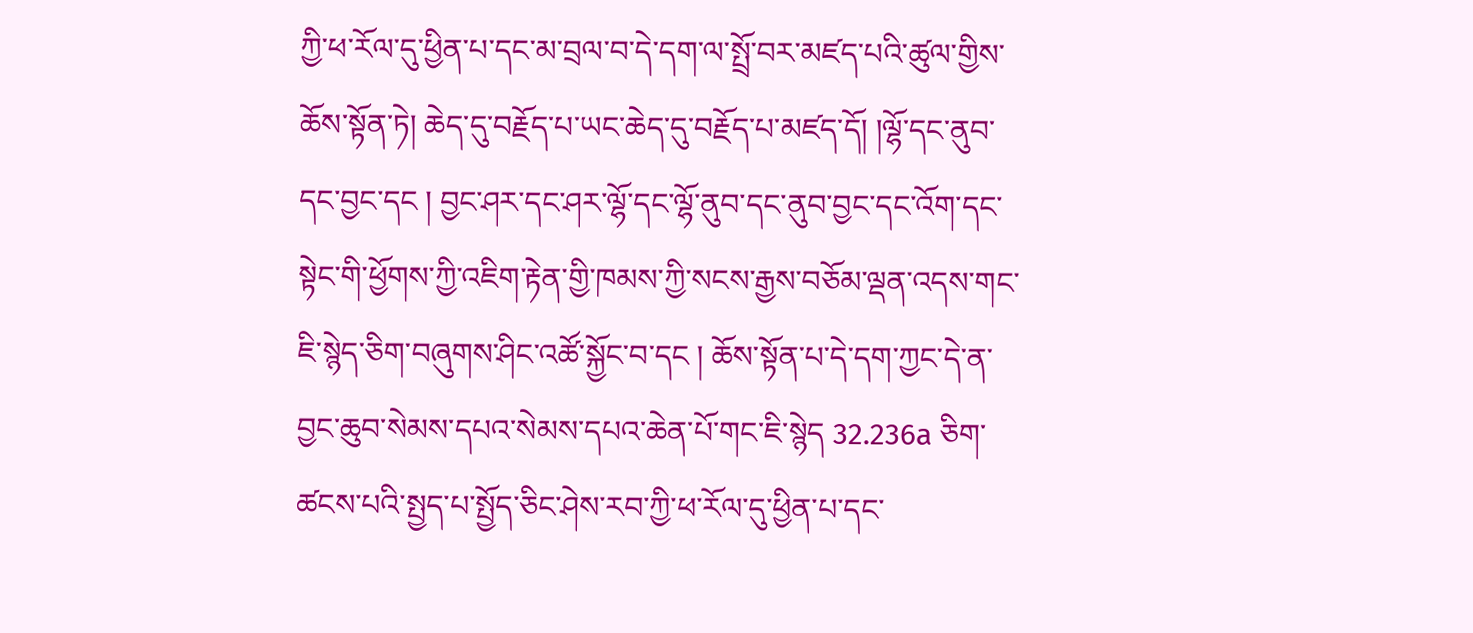ཀྱི་ཕ་རོལ་དུ་ཕྱིན་པ་དང་མ་བྲལ་བ་དེ་དག་ལ་སྤྲོ་བར་མཛད་པའི་ཚུལ་གྱིས་ཆོས་སྟོན་ཏེ། ཆེད་དུ་བརྗོད་པ་ཡང་ཆེད་དུ་བརྗོད་པ་མཛད་དོ། །ལྷོ་དང་ནུབ་དང་བྱང་དང ། བྱང་ཤར་དང་ཤར་ལྷོ་དང་ལྷོ་ནུབ་དང་ནུབ་བྱང་དང་འོག་དང་སྟེང་གི་ཕྱོགས་ཀྱི་འཇིག་རྟེན་གྱི་ཁམས་ཀྱི་སངས་རྒྱས་བཅོམ་ལྡན་འདས་གང་ཇི་སྙེད་ཅིག་བཞུགས་ཤིང་འཚོ་སྐྱོང་བ་དང ། ཆོས་སྟོན་པ་དེ་དག་ཀྱང་དེ་ན་བྱང་ཆུབ་སེམས་དཔའ་སེམས་དཔའ་ཆེན་པོ་གང་ཇི་སྙེད 32.236a ཅིག་ཚངས་པའི་སྤྱད་པ་སྤྱོད་ཅིང་ཤེས་རབ་ཀྱི་ཕ་རོལ་དུ་ཕྱིན་པ་དང་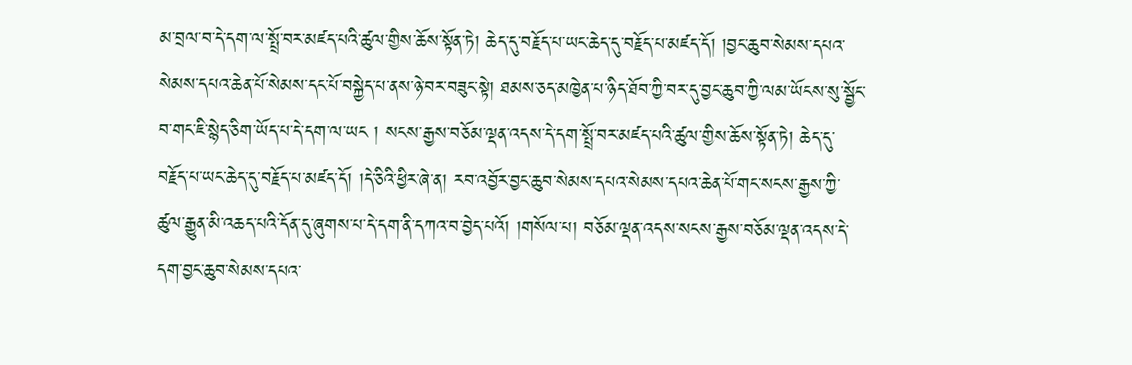མ་བྲལ་བ་དེ་དག་ལ་སྤྲོ་བར་མཛད་པའི་ཚུལ་གྱིས་ཆོས་སྟོན་ཏེ། ཆེད་དུ་བརྗོད་པ་ཡང་ཆེད་དུ་བརྗོད་པ་མཛད་དོ། །བྱང་ཆུབ་སེམས་དཔའ་སེམས་དཔའ་ཆེན་པོ་སེམས་དང་པོ་བསྐྱེད་པ་ནས་ཉེ་བར་བཟུང་སྟེ། ཐམས་ཅད་མཁྱེན་པ་ཉིད་ཐོབ་ཀྱི་བར་དུ་བྱང་ཆུབ་ཀྱི་ལམ་ཡོངས་སུ་སྦྱོང་བ་གང་ཇི་སྙེད་ཅིག་ཡོད་པ་དེ་དག་ལ་ཡང ། སངས་རྒྱས་བཅོམ་ལྡན་འདས་དེ་དག་སྤྲོ་བར་མཛད་པའི་ཚུལ་གྱིས་ཆོས་སྟོན་ཏེ། ཆེད་དུ་བརྗོད་པ་ཡང་ཆེད་དུ་བརྗོད་པ་མཛད་དོ། །དེ་ཅིའི་ཕྱིར་ཞེ་ན། རབ་འབྱོར་བྱང་ཆུབ་སེམས་དཔའ་སེམས་དཔའ་ཆེན་པོ་གང་སངས་རྒྱས་ཀྱི་ཚུལ་རྒྱུན་མི་འཆད་པའི་དོན་དུ་ཞུགས་པ་དེ་དག་ནི་དཀའ་བ་བྱེད་པའོ། །གསོལ་པ། བཅོམ་ལྡན་འདས་སངས་རྒྱས་བཅོམ་ལྡན་འདས་དེ་དག་བྱང་ཆུབ་སེམས་དཔའ་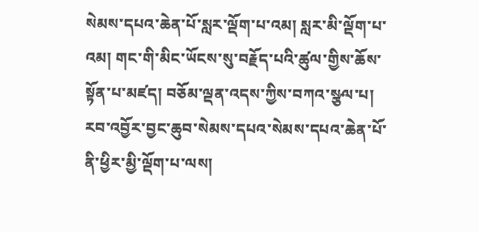སེམས་དཔའ་ཆེན་པོ་སླར་ལྡོག་པ་འམ། སླར་མི་ལྡོག་པ་འམ། གང་གི་མིང་ཡོངས་སུ་བརྗོད་པའི་ཚུལ་གྱིས་ཆོས་སྟོན་པ་མཛད། བཅོམ་ལྡན་འདས་ཀྱིས་བཀའ་སྩལ་པ། རབ་འབྱོར་བྱང་ཆུབ་སེམས་དཔའ་སེམས་དཔའ་ཆེན་པོ་ནི་ཕྱིར་མྱི་ལྡོག་པ་ལས།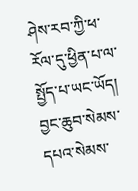ཤེས་རབ་ཀྱི་ཕ་རོལ་དུ་ཕྱིན་པ་ལ་སྤྱོད་པ་ཡང་ཡོད། བྱང་ཆུབ་སེམས་དཔའ་སེམས་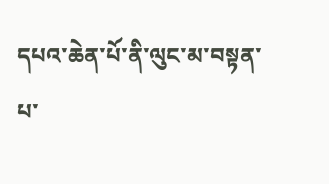དཔའ་ཆེན་པོ་ནི་ལུང་མ་བསྟན་པ་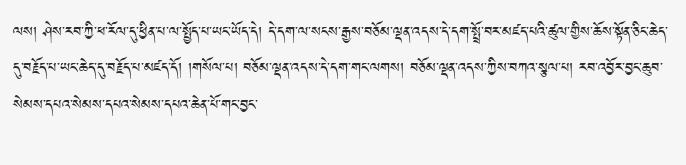ལས། ཤེས་རབ་ཀྱི་ཕ་རོལ་དུ་ཕྱིན་པ་ལ་སྤྱོད་པ་ཡང་ཡོད་དེ། དེ་དག་ལ་སངས་རྒྱས་བཅོམ་ལྡན་འདས་དེ་དག་སྤྲོ་བར་མཛད་པའི་ཚུལ་གྱིས་ཆོས་སྟོན་ཅིང་ཆེད་དུ་བརྗོད་པ་ཡང་ཆེད་དུ་བརྗོད་པ་མཛད་དོ། །གསོལ་པ། བཅོམ་ལྡན་འདས་དེ་དག་གང་ལགས། བཅོམ་ལྡན་འདས་ཀྱིས་བཀའ་སྩལ་པ། རབ་འབྱོར་བྱང་ཆུབ་སེམས་དཔའ་སེམས་དཔའ་སེམས་དཔའ་ཆེན་པོ་གང་བྱང་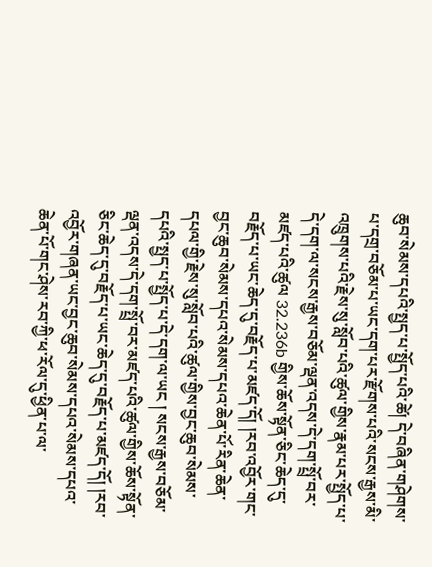ཆུབ་སེམས་དཔའི་སྤྱད་པ་སྤྱོད་པའི་ཚེ། དེ་བཞིན་གཤེགས་པ་དགྲ་བཅོམ་པ་ཡང་དག་པར་རྫོགས་པའི་སངས་རྒྱས་མི་འཁྲུགས་པའི་རྗེས་སུ་སློབ་པའི་ཚུལ་གྱིས་རྣམ་པར་སྤྱོད་པ་དེ་དག་ལ་སངས་རྒྱས་བཅོམ་ལྡན་འདས་དེ་དག་སྤྲོ་བར་མཛད་པའི་ཚུལ 32.236b གྱིས་ཆོས་སྟོན་ཅིང་ཆེད་དུ་བརྗོད་པ་ཡང་ཆེད་དུ་བརྗོད་པ་མཛད་དོ། །རབ་འབྱོར་གང་བྱང་ཆུབ་སེམས་དཔའ་སེམས་དཔའ་ཆེན་པོ་རིན་ཆེན་དཔལ་གྱི་རྗེས་སུ་སློབ་པའི་ཚུལ་གྱིས་བྱང་ཆུབ་སེམས་དཔའི་སྤྱད་པ་སྤྱོད་པ་དེ་དག་ལ་ཡང ། སངས་རྒྱས་བཅོམ་ལྡན་འདས་དེ་དག་སྤྲོ་བར་མཛད་པའི་ཚུལ་གྱིས་ཆོས་སྟོན་ཅིང་ཆེད་དུ་བརྗོད་པ་ཡང་ཆེད་དུ་བརྗོད་པ་མཛད་དོ། །རབ་འབྱོར་གཞན་ཡང་བྱང་ཆུབ་སེམས་དཔའ་སེམས་དཔའ་ཆེན་པོ་གང་ཤེས་རབ་ཀྱི་ཕ་རོལ་དུ་ཕྱིན་པ་ལ་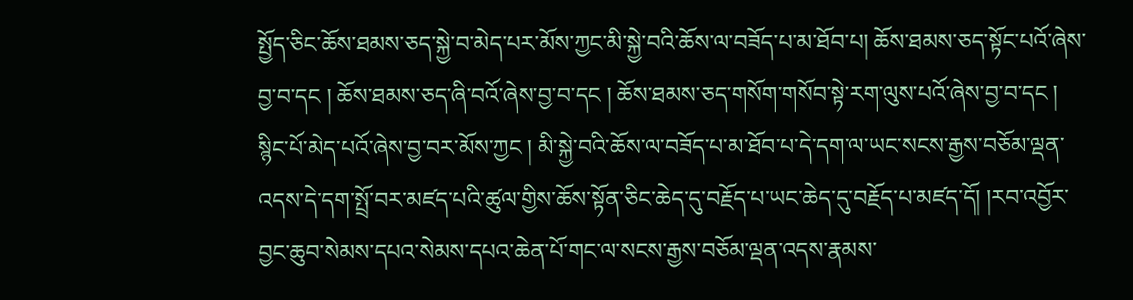སྤྱོད་ཅིང་ཆོས་ཐམས་ཅད་སྐྱེ་བ་མེད་པར་མོས་ཀྱང་མི་སྐྱེ་བའི་ཆོས་ལ་བཟོད་པ་མ་ཐོབ་པ། ཆོས་ཐམས་ཅད་སྟོང་པའོ་ཞེས་བྱ་བ་དང ། ཆོས་ཐམས་ཅད་ཞི་བའོ་ཞེས་བྱ་བ་དང ། ཆོས་ཐམས་ཅད་གསོག་གསོབ་སྟེ་རག་ལུས་པའོ་ཞེས་བྱ་བ་དང ། སྙིང་པོ་མེད་པའོ་ཞེས་བྱ་བར་མོས་ཀྱང ། མི་སྐྱེ་བའི་ཆོས་ལ་བཟོད་པ་མ་ཐོབ་པ་དེ་དག་ལ་ཡང་སངས་རྒྱས་བཅོམ་ལྡན་འདས་དེ་དག་སྤྲོ་བར་མཛད་པའི་ཚུལ་གྱིས་ཆོས་སྟོན་ཅིང་ཆེད་དུ་བརྗོད་པ་ཡང་ཆེད་དུ་བརྗོད་པ་མཛད་དོ། །རབ་འབྱོར་བྱང་ཆུབ་སེམས་དཔའ་སེམས་དཔའ་ཆེན་པོ་གང་ལ་སངས་རྒྱས་བཅོམ་ལྡན་འདས་རྣམས་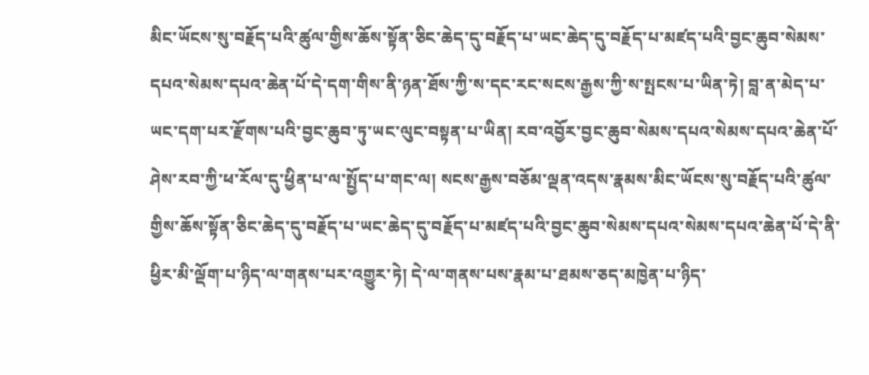མིང་ཡོངས་སུ་བརྗོད་པའི་ཚུལ་གྱིས་ཆོས་སྟོན་ཅིང་ཆེད་དུ་བརྗོད་པ་ཡང་ཆེད་དུ་བརྗོད་པ་མཛད་པའི་བྱང་ཆུབ་སེམས་དཔའ་སེམས་དཔའ་ཆེན་པོ་དེ་དག་གིས་ནི་ཉན་ཐོས་ཀྱི་ས་དང་རང་སངས་རྒྱས་ཀྱི་ས་སྤངས་པ་ཡིན་ཏེ། བླ་ན་མེད་པ་ཡང་དག་པར་རྫོགས་པའི་བྱང་ཆུབ་ཏུ་ཡང་ལུང་བསྟན་པ་ཡིན། རབ་འབྱོར་བྱང་ཆུབ་སེམས་དཔའ་སེམས་དཔའ་ཆེན་པོ་ཤེས་རབ་ཀྱི་ཕ་རོལ་དུ་ཕྱིན་པ་ལ་སྤྱོད་པ་གང་ལ། སངས་རྒྱས་བཅོམ་ལྡན་འདས་རྣམས་མིང་ཡོངས་སུ་བརྗོད་པའི་ཚུལ་གྱིས་ཆོས་སྟོན་ཅིང་ཆེད་དུ་བརྗོད་པ་ཡང་ཆེད་དུ་བརྗོད་པ་མཛད་པའི་བྱང་ཆུབ་སེམས་དཔའ་སེམས་དཔའ་ཆེན་པོ་དེ་ནི་ཕྱིར་མི་ལྡོག་པ་ཉིད་ལ་གནས་པར་འགྱུར་ཏེ། དེ་ལ་གནས་པས་རྣམ་པ་ཐམས་ཅད་མཁྱེན་པ་ཉིད་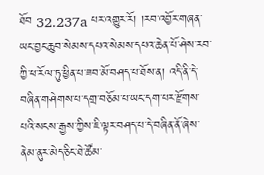ཐོབ 32.237a པར་འགྱུར་རོ། །རབ་འབྱོར་གཞན་ཡང་བྱང་ཆུབ་སེམས་དཔའ་སེམས་དཔའ་ཆེན་པོ་ཤེས་རབ་ཀྱི་ཕ་རོལ་ཏུ་ཕྱིན་པ་ཟབ་མོ་བཤད་པ་ཐོས་ན། འདི་ནི་དེ་བཞིན་གཤེགས་པ་དགྲ་བཅོམ་པ་ཡང་དག་པར་རྫོགས་པའི་སངས་རྒྱས་ཀྱིས་ཇི་ལྟར་བཤད་པ་དེ་བཞིན་ནོ་ཞེས་ནེམ་ནུར་མེད་ཅིང་ཐེ་ཚོམ་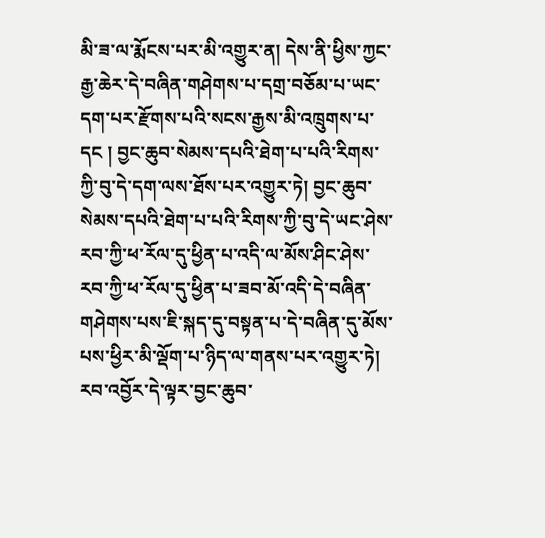མི་ཟ་ལ་རྨོངས་པར་མི་འགྱུར་ན། དེས་ནི་ཕྱིས་ཀྱང་རྒྱ་ཆེར་དེ་བཞིན་གཤེགས་པ་དགྲ་བཅོམ་པ་ཡང་དག་པར་རྫོགས་པའི་སངས་རྒྱས་མི་འཁྲུགས་པ་དང ། བྱང་ཆུབ་སེམས་དཔའི་ཐེག་པ་པའི་རིགས་ཀྱི་བུ་དེ་དག་ལས་ཐོས་པར་འགྱུར་ཏེ། བྱང་ཆུབ་སེམས་དཔའི་ཐེག་པ་པའི་རིགས་ཀྱི་བུ་དེ་ཡང་ཤེས་རབ་ཀྱི་ཕ་རོལ་དུ་ཕྱིན་པ་འདི་ལ་མོས་ཤིང་ཤེས་རབ་ཀྱི་ཕ་རོལ་དུ་ཕྱིན་པ་ཟབ་མོ་འདི་དེ་བཞིན་གཤེགས་པས་ཇི་སྐད་དུ་བསྟན་པ་དེ་བཞིན་དུ་མོས་པས་ཕྱིར་མི་ལྡོག་པ་ཉིད་ལ་གནས་པར་འགྱུར་ཏེ། རབ་འབྱོར་དེ་ལྟར་བྱང་ཆུབ་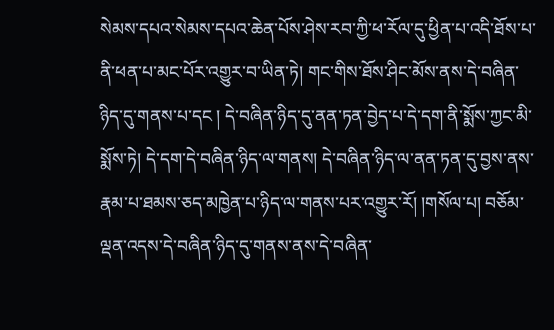སེམས་དཔའ་སེམས་དཔའ་ཆེན་པོས་ཤེས་རབ་ཀྱི་ཕ་རོལ་དུ་ཕྱིན་པ་འདི་ཐོས་པ་ནི་ཕན་པ་མང་པོར་འགྱུར་བ་ཡིན་ཏེ། གང་གིས་ཐོས་ཤིང་མོས་ནས་དེ་བཞིན་ཉིད་དུ་གནས་པ་དང ། དེ་བཞིན་ཉིད་དུ་ནན་ཏན་བྱེད་པ་དེ་དག་ནི་སྨོས་ཀྱང་མི་སྨོས་ཏེ། དེ་དག་དེ་བཞིན་ཉིད་ལ་གནས། དེ་བཞིན་ཉིད་ལ་ནན་ཏན་དུ་བྱས་ནས་རྣམ་པ་ཐམས་ཅད་མཁྱེན་པ་ཉིད་ལ་གནས་པར་འགྱུར་རོ། །གསོལ་པ། བཅོམ་ལྡན་འདས་དེ་བཞིན་ཉིད་དུ་གནས་ནས་དེ་བཞིན་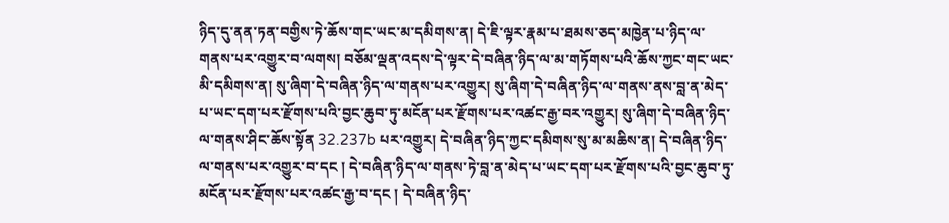ཉིད་དུ་ནན་ཏན་བགྱིས་ཏེ་ཆོས་གང་ཡང་མ་དམིགས་ན། དེ་ཇི་ལྟར་རྣམ་པ་ཐམས་ཅད་མཁྱེན་པ་ཉིད་ལ་གནས་པར་འགྱུར་བ་ལགས། བཅོམ་ལྡན་འདས་དེ་ལྟར་དེ་བཞིན་ཉིད་ལ་མ་གཏོགས་པའི་ཆོས་ཀྱང་གང་ཡང་མི་དམིགས་ན། སུ་ཞིག་དེ་བཞིན་ཉིད་ལ་གནས་པར་འགྱུར། སུ་ཞིག་དེ་བཞིན་ཉིད་ལ་གནས་ནས་བླ་ན་མེད་པ་ཡང་དག་པར་རྫོགས་པའི་བྱང་ཆུབ་ཏུ་མངོན་པར་རྫོགས་པར་འཚང་རྒྱ་བར་འགྱུར། སུ་ཞིག་དེ་བཞིན་ཉིད་ལ་གནས་ཤིང་ཆོས་སྟོན 32.237b པར་འགྱུར། དེ་བཞིན་ཉིད་ཀྱང་དམིགས་སུ་མ་མཆིས་ན། དེ་བཞིན་ཉིད་ལ་གནས་པར་འགྱུར་བ་དང ། དེ་བཞིན་ཉིད་ལ་གནས་ཏེ་བླ་ན་མེད་པ་ཡང་དག་པར་རྫོགས་པའི་བྱང་ཆུབ་ཏུ་མངོན་པར་རྫོགས་པར་འཚང་རྒྱ་བ་དང ། དེ་བཞིན་ཉིད་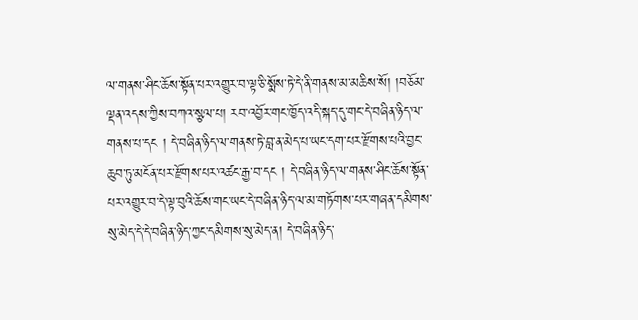ལ་གནས་ཤིང་ཆོས་སྟོན་པར་འགྱུར་བ་ལྟ་ཅི་སྨོས་ཏེ་དེ་ནི་གནས་མ་མཆིས་སོ། །བཅོམ་ལྡན་འདས་ཀྱིས་བཀའ་སྩལ་པ། རབ་འབྱོར་གང་ཁྱོད་འདི་སྐད་དུ་གང་དེ་བཞིན་ཉིད་ལ་གནས་པ་དང ། དེ་བཞིན་ཉིད་ལ་གནས་ཏེ་བླ་ན་མེད་པ་ཡང་དག་པར་རྫོགས་པའི་བྱང་ཆུབ་ཏུ་མངོན་པར་རྫོགས་པར་འཚང་རྒྱ་བ་དང ། དེ་བཞིན་ཉིད་ལ་གནས་ཤིང་ཆོས་སྟོན་པར་འགྱུར་བ་དེ་ལྟ་བུའི་ཆོས་གང་ཡང་དེ་བཞིན་ཉིད་ལ་མ་གཏོགས་པར་གཞན་དམིགས་སུ་མེད་དེ་དེ་བཞིན་ཉིད་ཀྱང་དམིགས་སུ་མེད་ན། དེ་བཞིན་ཉིད་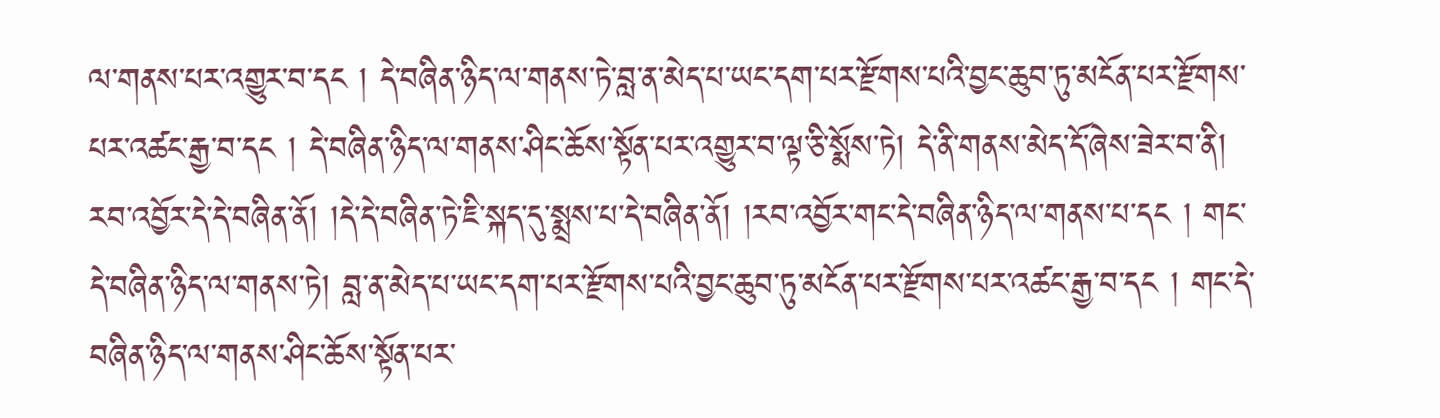ལ་གནས་པར་འགྱུར་བ་དང ། དེ་བཞིན་ཉིད་ལ་གནས་ཏེ་བླ་ན་མེད་པ་ཡང་དག་པར་རྫོགས་པའི་བྱང་ཆུབ་ཏུ་མངོན་པར་རྫོགས་པར་འཚང་རྒྱ་བ་དང ། དེ་བཞིན་ཉིད་ལ་གནས་ཤིང་ཆོས་སྟོན་པར་འགྱུར་བ་ལྟ་ཅི་སྨོས་ཏེ། དེ་ནི་གནས་མེད་དོ་ཞེས་ཟེར་བ་ནི། རབ་འབྱོར་དེ་དེ་བཞིན་ནོ། །དེ་དེ་བཞིན་ཏེ་ཇི་སྐད་དུ་སྨྲས་པ་དེ་བཞིན་ནོ། །རབ་འབྱོར་གང་དེ་བཞིན་ཉིད་ལ་གནས་པ་དང ། གང་དེ་བཞིན་ཉིད་ལ་གནས་ཏེ། བླ་ན་མེད་པ་ཡང་དག་པར་རྫོགས་པའི་བྱང་ཆུབ་ཏུ་མངོན་པར་རྫོགས་པར་འཚང་རྒྱ་བ་དང ། གང་དེ་བཞིན་ཉིད་ལ་གནས་ཤིང་ཆོས་སྟོན་པར་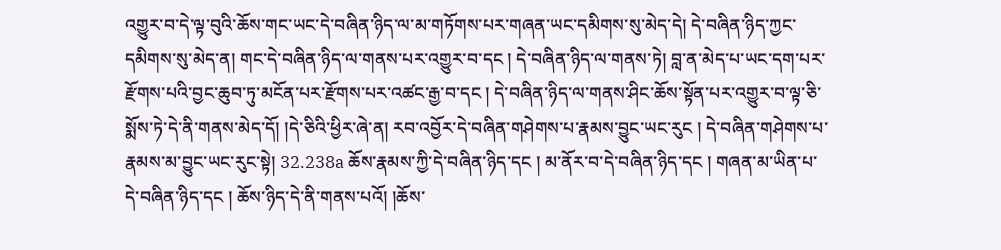འགྱུར་བ་དེ་ལྟ་བུའི་ཆོས་གང་ཡང་དེ་བཞིན་ཉིད་ལ་མ་གཏོགས་པར་གཞན་ཡང་དམིགས་སུ་མེད་དེ། དེ་བཞིན་ཉིད་ཀྱང་དམིགས་སུ་མེད་ན། གང་དེ་བཞིན་ཉིད་ལ་གནས་པར་འགྱུར་བ་དང ། དེ་བཞིན་ཉིད་ལ་གནས་ཏེ། བླ་ན་མེད་པ་ཡང་དག་པར་རྫོགས་པའི་བྱང་ཆུབ་ཏུ་མངོན་པར་རྫོགས་པར་འཚང་རྒྱ་བ་དང ། དེ་བཞིན་ཉིད་ལ་གནས་ཤིང་ཆོས་སྟོན་པར་འགྱུར་བ་ལྟ་ཅི་སྨོས་ཏེ་དེ་ནི་གནས་མེད་དོ། །དེ་ཅིའི་ཕྱིར་ཞེ་ན། རབ་འབྱོར་དེ་བཞིན་གཤེགས་པ་རྣམས་བྱུང་ཡང་རུང ། དེ་བཞིན་གཤེགས་པ་རྣམས་མ་བྱུང་ཡང་རུང་སྟེ། 32.238a ཆོས་རྣམས་ཀྱི་དེ་བཞིན་ཉིད་དང ། མ་ནོར་བ་དེ་བཞིན་ཉིད་དང ། གཞན་མ་ཡིན་པ་དེ་བཞིན་ཉིད་དང ། ཆོས་ཉིད་དེ་ནི་གནས་པའོ། །ཆོས་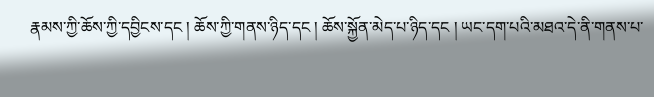རྣམས་ཀྱི་ཆོས་ཀྱི་དབྱིངས་དང ། ཆོས་ཀྱི་གནས་ཉིད་དང ། ཆོས་སྐྱོན་མེད་པ་ཉིད་དང ། ཡང་དག་པའི་མཐའ་དེ་ནི་གནས་པ་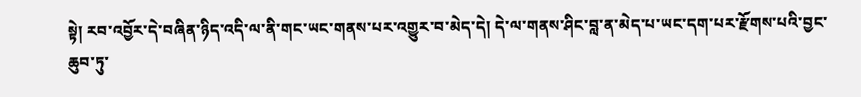སྟེ། རབ་འབྱོར་དེ་བཞིན་ཉིད་འདི་ལ་ནི་གང་ཡང་གནས་པར་འགྱུར་བ་མེད་དེ། དེ་ལ་གནས་ཤིང་བླ་ན་མེད་པ་ཡང་དག་པར་རྫོགས་པའི་བྱང་ཆུབ་ཏུ་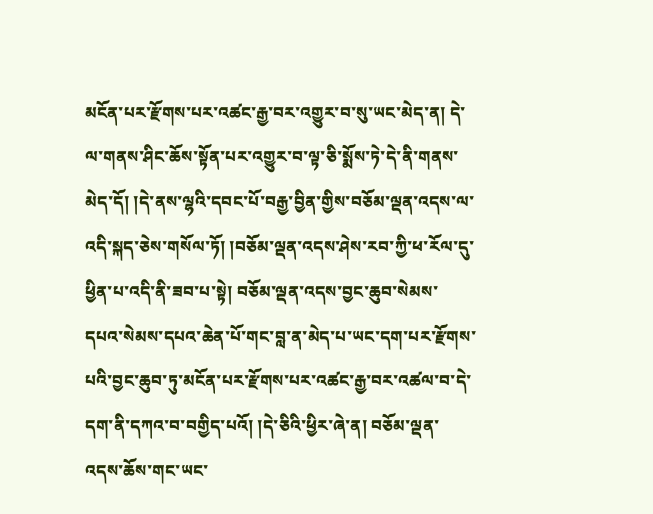མངོན་པར་རྫོགས་པར་འཚང་རྒྱ་བར་འགྱུར་བ་སུ་ཡང་མེད་ན། དེ་ལ་གནས་ཤིང་ཆོས་སྟོན་པར་འགྱུར་བ་ལྟ་ཅི་སྨོས་ཏེ་དེ་ནི་གནས་མེད་དོ། །དེ་ནས་ལྷའི་དབང་པོ་བརྒྱ་བྱིན་གྱིས་བཅོམ་ལྡན་འདས་ལ་འདི་སྐད་ཅེས་གསོལ་ཏོ། །བཅོམ་ལྡན་འདས་ཤེས་རབ་ཀྱི་ཕ་རོལ་དུ་ཕྱིན་པ་འདི་ནི་ཟབ་པ་སྟེ། བཅོམ་ལྡན་འདས་བྱང་ཆུབ་སེམས་དཔའ་སེམས་དཔའ་ཆེན་པོ་གང་བླ་ན་མེད་པ་ཡང་དག་པར་རྫོགས་པའི་བྱང་ཆུབ་ཏུ་མངོན་པར་རྫོགས་པར་འཚང་རྒྱ་བར་འཚལ་བ་དེ་དག་ནི་དཀའ་བ་བགྱིད་པའོ། །དེ་ཅིའི་ཕྱིར་ཞེ་ན། བཅོམ་ལྡན་འདས་ཆོས་གང་ཡང་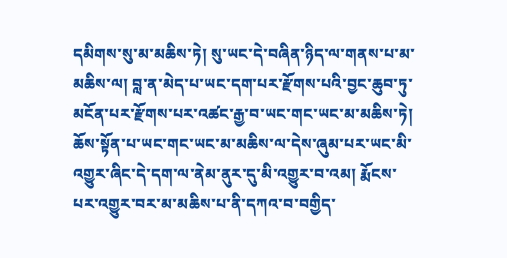དམིགས་སུ་མ་མཆིས་ཏེ། སུ་ཡང་དེ་བཞིན་ཉིད་ལ་གནས་པ་མ་མཆིས་ལ། བླ་ན་མེད་པ་ཡང་དག་པར་རྫོགས་པའི་བྱང་ཆུབ་ཏུ་མངོན་པར་རྫོགས་པར་འཚང་རྒྱ་བ་ཡང་གང་ཡང་མ་མཆིས་ཏེ། ཆོས་སྟོན་པ་ཡང་གང་ཡང་མ་མཆིས་ལ་དེས་ཞུམ་པར་ཡང་མི་འགྱུར་ཞིང་དེ་དག་ལ་ནེམ་ནུར་དུ་མི་འགྱུར་བ་འམ། རྨོངས་པར་འགྱུར་བར་མ་མཆིས་པ་ནི་དཀའ་བ་བགྱིད་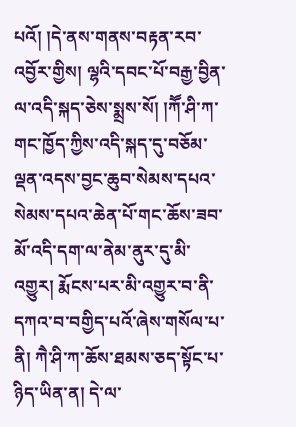པའོ། །དེ་ནས་གནས་བརྟན་རབ་འབྱོར་གྱིས། ལྷའི་དབང་པོ་བརྒྱ་བྱིན་ལ་འདི་སྐད་ཅེས་སྨྲས་སོ། །ཀཽ་ཤི་ཀ་གང་ཁྱོད་ཀྱིས་འདི་སྐད་དུ་བཅོམ་ལྡན་འདས་བྱང་ཆུབ་སེམས་དཔའ་སེམས་དཔའ་ཆེན་པོ་གང་ཆོས་ཟབ་མོ་འདི་དག་ལ་ནེམ་ནུར་དུ་མི་འགྱུར། རྨོངས་པར་མི་འགྱུར་བ་ནི་དཀའ་བ་བགྱིད་པའོ་ཞེས་གསོལ་པ་ནི། ཀཻ་ཤི་ཀ་ཆོས་ཐམས་ཅད་སྟོང་པ་ཉིད་ཡིན་ན། དེ་ལ་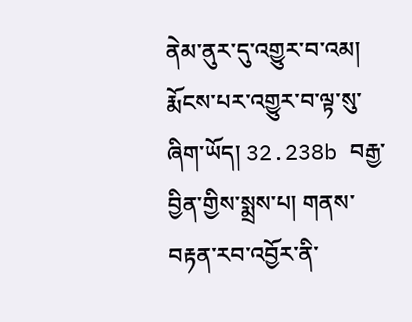ནེམ་ནུར་དུ་འགྱུར་བ་འམ། རྨོངས་པར་འགྱུར་བ་ལྟ་སུ་ཞིག་ཡོད། 32.238b བརྒྱ་བྱིན་གྱིས་སྨྲས་པ། གནས་བརྟན་རབ་འབྱོར་ནི་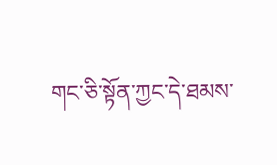གང་ཅི་སྟོན་ཀྱང་དེ་ཐམས་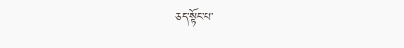ཅད་སྟོང་པ་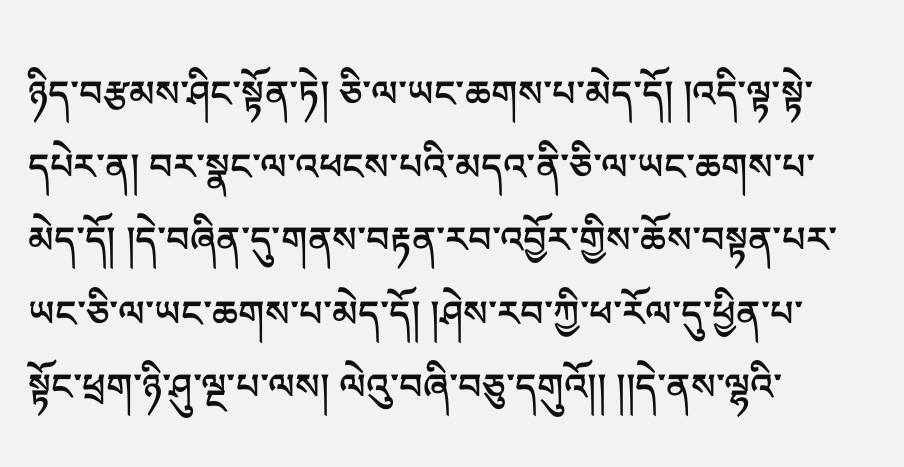ཉིད་བརྩམས་ཤིང་སྟོན་ཏེ། ཅི་ལ་ཡང་ཆགས་པ་མེད་དོ། །འདི་ལྟ་སྟེ་དཔེར་ན། བར་སྣང་ལ་འཕངས་པའི་མདའ་ནི་ཅི་ལ་ཡང་ཆགས་པ་མེད་དོ། །དེ་བཞིན་དུ་གནས་བརྟན་རབ་འབྱོར་གྱིས་ཆོས་བསྟན་པར་ཡང་ཅི་ལ་ཡང་ཆགས་པ་མེད་དོ། །ཤེས་རབ་ཀྱི་ཕ་རོལ་དུ་ཕྱིན་པ་སྟོང་ཕྲག་ཉི་ཤུ་ལྔ་པ་ལས། ལེའུ་བཞི་བཅུ་དགུའོ།། །།དེ་ནས་ལྷའི་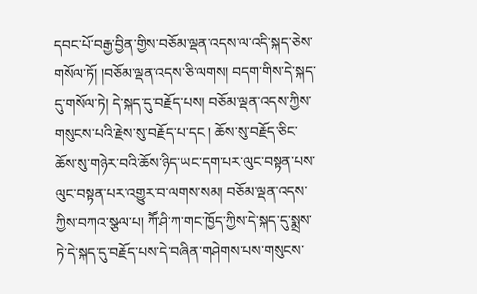དབང་པོ་བརྒྱ་བྱིན་གྱིས་བཅོམ་ལྡན་འདས་ལ་འདི་སྐད་ཅེས་གསོལ་ཏོ། །བཅོམ་ལྡན་འདས་ཅི་ལགས། བདག་གིས་དེ་སྐད་དུ་གསོལ་ཏེ། དེ་སྐད་དུ་བརྗོད་པས། བཅོམ་ལྡན་འདས་ཀྱིས་གསུངས་པའི་རྗེས་སུ་བརྗོད་པ་དང ། ཆོས་སུ་བརྗོད་ཅིང་ཆོས་སུ་གཉེར་བའི་ཆོས་ཉིད་ཡང་དག་པར་ལུང་བསྟན་པས་ལུང་བསྟན་པར་འགྱུར་བ་ལགས་སམ། བཅོམ་ལྡན་འདས་ཀྱིས་བཀའ་སྩལ་པ། ཀཽ་ཤི་ཀ་གང་ཁྱོད་ཀྱིས་དེ་སྐད་དུ་སྨྲས་ཏེ་དེ་སྐད་དུ་བརྗོད་པས་དེ་བཞིན་གཤེགས་པས་གསུངས་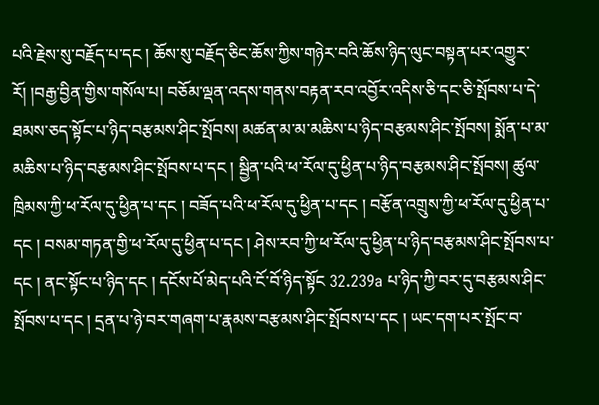པའི་རྗེས་སུ་བརྗོད་པ་དང ། ཆོས་སུ་བརྗོད་ཅིང་ཆོས་ཀྱིས་གཉེར་བའི་ཆོས་ཉིད་ལུང་བསྟན་པར་འགྱུར་རོ། །བརྒྱ་བྱིན་གྱིས་གསོལ་པ། བཅོམ་ལྡན་འདས་གནས་བརྟན་རབ་འབྱོར་འདིས་ཅི་དང་ཅི་སྤོབས་པ་དེ་ཐམས་ཅད་སྟོང་པ་ཉིད་བརྩམས་ཤིང་སྤོབས། མཚན་མ་མ་མཆིས་པ་ཉིད་བརྩམས་ཤིང་སྤོབས། སྨོན་པ་མ་མཆིས་པ་ཉིད་བརྩམས་ཤིང་སྤོབས་པ་དང ། སྦྱིན་པའི་ཕ་རོལ་དུ་ཕྱིན་པ་ཉིད་བརྩམས་ཤིང་སྤོབས། ཚུལ་ཁྲིམས་ཀྱི་ཕ་རོལ་དུ་ཕྱིན་པ་དང ། བཟོད་པའི་ཕ་རོལ་དུ་ཕྱིན་པ་དང ། བརྩོན་འགྲུས་ཀྱི་ཕ་རོལ་དུ་ཕྱིན་པ་དང ། བསམ་གཏན་གྱི་ཕ་རོལ་དུ་ཕྱིན་པ་དང ། ཤེས་རབ་ཀྱི་ཕ་རོལ་དུ་ཕྱིན་པ་ཉིད་བརྩམས་ཤིང་སྤོབས་པ་དང ། ནང་སྟོང་པ་ཉིད་དང ། དངོས་པོ་མེད་པའི་ངོ་བོ་ཉིད་སྟོང 32.239a པ་ཉིད་ཀྱི་བར་དུ་བརྩམས་ཤིང་སྤོབས་པ་དང ། དྲན་པ་ཉེ་བར་གཞག་པ་རྣམས་བརྩམས་ཤིང་སྤོབས་པ་དང ། ཡང་དག་པར་སྤོང་བ་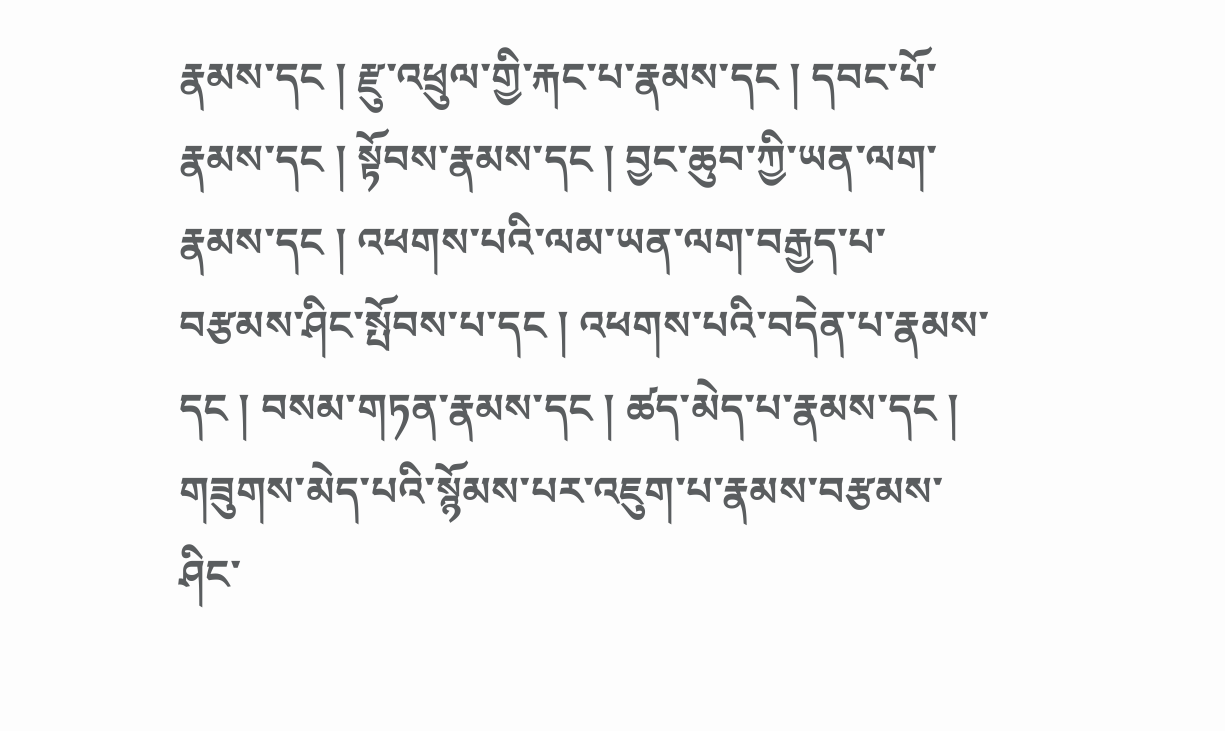རྣམས་དང ། རྫུ་འཕྲུལ་གྱི་རྐང་པ་རྣམས་དང ། དབང་པོ་རྣམས་དང ། སྟོབས་རྣམས་དང ། བྱང་ཆུབ་ཀྱི་ཡན་ལག་རྣམས་དང ། འཕགས་པའི་ལམ་ཡན་ལག་བརྒྱད་པ་བརྩམས་ཤིང་སྤོབས་པ་དང ། འཕགས་པའི་བདེན་པ་རྣམས་དང ། བསམ་གཏན་རྣམས་དང ། ཚད་མེད་པ་རྣམས་དང ། གཟུགས་མེད་པའི་སྙོམས་པར་འཇུག་པ་རྣམས་བརྩམས་ཤིང་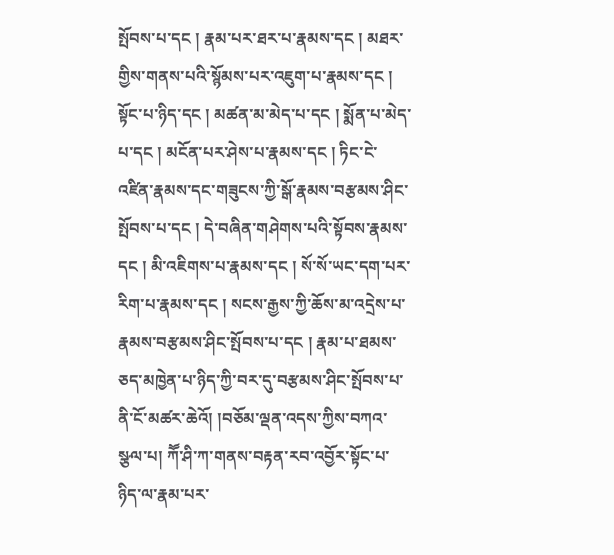སྤོབས་པ་དང ། རྣམ་པར་ཐར་པ་རྣམས་དང ། མཐར་གྱིས་གནས་པའི་སྙོམས་པར་འཇུག་པ་རྣམས་དང ། སྟོང་པ་ཉིད་དང ། མཚན་མ་མེད་པ་དང ། སྨོན་པ་མེད་པ་དང ། མངོན་པར་ཤེས་པ་རྣམས་དང ། ཏིང་ངེ་འཛིན་རྣམས་དང་གཟུངས་ཀྱི་སྒོ་རྣམས་བརྩམས་ཤིང་སྤོབས་པ་དང ། དེ་བཞིན་གཤེགས་པའི་སྟོབས་རྣམས་དང ། མི་འཇིགས་པ་རྣམས་དང ། སོ་སོ་ཡང་དག་པར་རིག་པ་རྣམས་དང ། སངས་རྒྱས་ཀྱི་ཆོས་མ་འདྲེས་པ་རྣམས་བརྩམས་ཤིང་སྤོབས་པ་དང ། རྣམ་པ་ཐམས་ཅད་མཁྱེན་པ་ཉིད་ཀྱི་བར་དུ་བརྩམས་ཤིང་སྤོབས་པ་ནི་ངོ་མཚར་ཆེའོ། །བཅོམ་ལྡན་འདས་ཀྱིས་བཀའ་སྩལ་པ། ཀཽ་ཤི་ཀ་གནས་བརྟན་རབ་འབྱོར་སྟོང་པ་ཉིད་ལ་རྣམ་པར་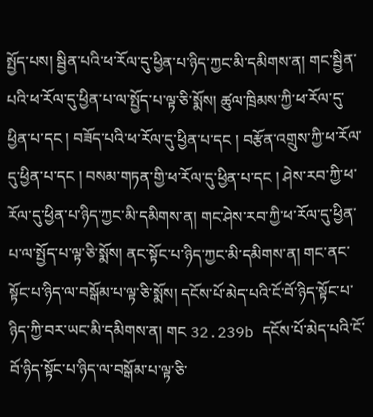སྤྱོད་པས། སྦྱིན་པའི་ཕ་རོལ་དུ་ཕྱིན་པ་ཉིད་ཀྱང་མི་དམིགས་ན། གང་སྦྱིན་པའི་ཕ་རོལ་དུ་ཕྱིན་པ་ལ་སྤྱོད་པ་ལྟ་ཅི་སྨོས། ཚུལ་ཁྲིམས་ཀྱི་ཕ་རོལ་དུ་ཕྱིན་པ་དང ། བཟོད་པའི་ཕ་རོལ་དུ་ཕྱིན་པ་དང ། བརྩོན་འགྲུས་ཀྱི་ཕ་རོལ་དུ་ཕྱིན་པ་དང ། བསམ་གཏན་གྱི་ཕ་རོལ་དུ་ཕྱིན་པ་དང ། ཤེས་རབ་ཀྱི་ཕ་རོལ་དུ་ཕྱིན་པ་ཉིད་ཀྱང་མི་དམིགས་ན། གང་ཤེས་རབ་ཀྱི་ཕ་རོལ་དུ་ཕྱིན་པ་ལ་སྤྱོད་པ་ལྟ་ཅི་སྨོས། ནང་སྟོང་པ་ཉིད་ཀྱང་མི་དམིགས་ན། གང་ནང་སྟོང་པ་ཉིད་ལ་བསྒོམ་པ་ལྟ་ཅི་སྨོས། དངོས་པོ་མེད་པའི་ངོ་བོ་ཉིད་སྟོང་པ་ཉིད་ཀྱི་བར་ཡང་མི་དམིགས་ན། གང 32.239b དངོས་པོ་མེད་པའི་ངོ་བོ་ཉིད་སྟོང་པ་ཉིད་ལ་བསྒོམ་པ་ལྟ་ཅི་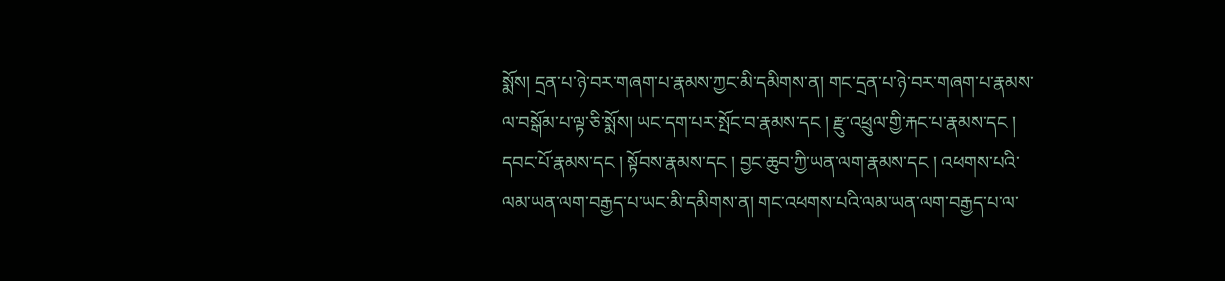སྨོས། དྲན་པ་ཉེ་བར་གཞག་པ་རྣམས་ཀྱང་མི་དམིགས་ན། གང་དྲན་པ་ཉེ་བར་གཞག་པ་རྣམས་ལ་བསྒོམ་པ་ལྟ་ཅི་སྨོས། ཡང་དག་པར་སྤོང་བ་རྣམས་དང ། རྫུ་འཕྲུལ་གྱི་རྐང་པ་རྣམས་དང ། དབང་པོ་རྣམས་དང ། སྟོབས་རྣམས་དང ། བྱང་ཆུབ་ཀྱི་ཡན་ལག་རྣམས་དང ། འཕགས་པའི་ལམ་ཡན་ལག་བརྒྱད་པ་ཡང་མི་དམིགས་ན། གང་འཕགས་པའི་ལམ་ཡན་ལག་བརྒྱད་པ་ལ་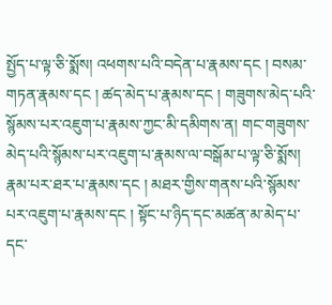སྤྱོད་པ་ལྟ་ཅི་སྨོས། འཕགས་པའི་བདེན་པ་རྣམས་དང ། བསམ་གཏན་རྣམས་དང ། ཚད་མེད་པ་རྣམས་དང ། གཟུགས་མེད་པའི་སྙོམས་པར་འཇུག་པ་རྣམས་ཀྱང་མི་དམིགས་ན། གང་གཟུགས་མེད་པའི་སྙོམས་པར་འཇུག་པ་རྣམས་ལ་བསྒོམ་པ་ལྟ་ཅི་སྨོས། རྣམ་པར་ཐར་པ་རྣམས་དང ། མཐར་གྱིས་གནས་པའི་སྙོམས་པར་འཇུག་པ་རྣམས་དང ། སྟོང་པ་ཉིད་དང་མཚན་མ་མེད་པ་དང་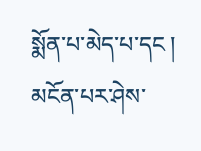སྨོན་པ་མེད་པ་དང ། མངོན་པར་ཤེས་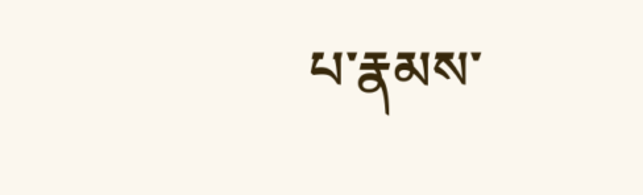པ་རྣམས་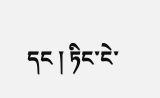དང ། ཏིང་ངེ་